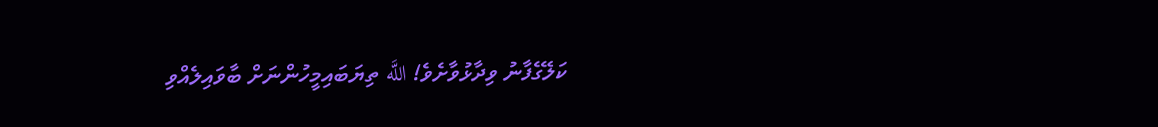ކަލޭގެފާނު ވިދާޅުވާށެވެ! اللَّه ތިޔަބައިމީހުންނަށް ބާވައިލެއްވި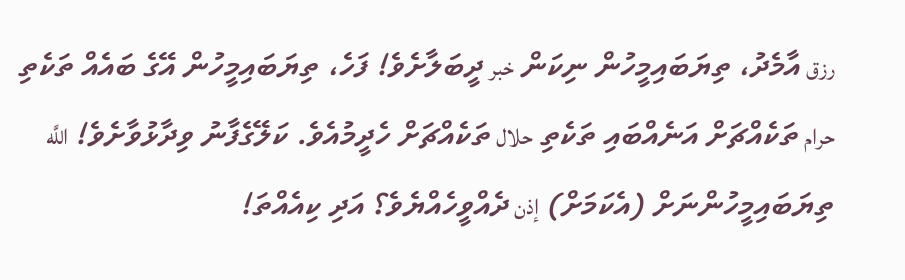رزق އާމެދު، ތިޔަބައިމީހުން ނިކަން خبر ދީބަލާށެވެ! ފަހެ، ތިޔަބައިމީހުން އޭގެ ބައެއް ތަކެތި حرام ތަކެއްޗަށް އަނެއްބައި ތަކެތި حلال ތަކެއްޗަށް ހެދީމުއެވެ. ކަލޭގެފާނު ވިދާޅުވާށެވެ! اللَّه ތިޔަބައިމީހުންނަށް (އެކަމަށް) إذن ދެއްވީހެއްޔެވެ؟ އަދި ކިއެއްތަ!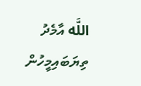اللَّه އާމެދު ތިޔަބައިމީހުން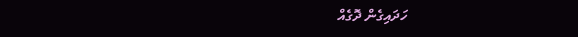ހަދައިގެން ދޮގެއް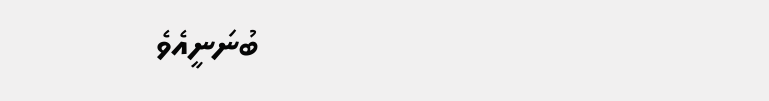ބުނަނީއެވެ